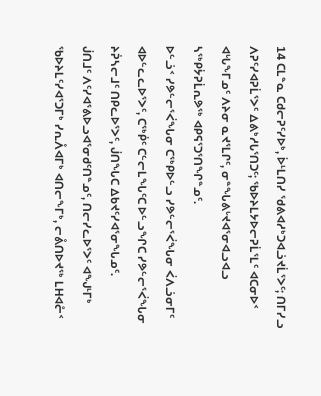14 ᑕᒪᓐᓇ ᑕᑯᓕᕈᑦᓯᐅᒃ, ᐆᒻᒪᑎᓯ ᖁᕕᐊᓱᒃᑐᐊᓘᔪᒫᕐᐳᑦ; ᑎᒥᓯᓗ ᐱᕈᑦᓯᐊᕈᒫᕐᐳᑦ ᐃᕕᒃᓱᒐᕐᑎᑐᑦ; ᖃᐅᔨᒪᔭᐅᓕᕈᒫᕐᒪᑦ ᐊᑕᓂᐅᑉ ᐊᒡᒐᖕᒥᓄᑦ ᐱᔨᓂ ᓇᔪᕐᒪᒋᑦ, ᓂᓐᖓᕕᒡᔪᐊᕐᓂᐊᓗᐊᓗ ᓴᖅᑭᔮᕈᒫᕆᕗᖅ ᐊᑭᕋᕐᑐᕐᑎᖏᓐᓄᑦ.
ᐅᓪᓘᑉ ᓯᕗᓪᓕᕐᐹᖓᓂ ᑕᖅᑭᐅᓪᓗ ᓯᕗᓪᓕᕐᐹᖓᓂ ᐹᐱᓘᓂᒥᑦ ᐊᐅᓪᓚᓚᐅᕐᐳᑦ, ᑕᖅᑮᑦ ᑕᓪᓕᒪᖓᑦᑕ ᐅᓪᓗᖏᑕ ᓯᕗᓪᓕᕐᐹᖓᓂ ᔨᕉᓴᓕᒧᑦ ᑎᑭᓚᐅᕐᐳᑦ, ᒎᑎᖓᑕ ᐃᑲᔪᑦᓯᐊᕐᓂᖓᓄᑦ.
ᒎᑎᒧᑦ ᐱᑦᓯᐊᕐᕕᐅᓗᐊᕐᓂᑯᑦᑎᓐᓄᑦ, ᑎᓕᓯᓚᐅᕐᐳᑦ ᐊᖑᒻᒥᒃ ᖃᐅᔨᒪᑦᓯᐊᕐᑐᒥᒃ ᓯᕆᐰᐊᒥᒃ ᐊᑎᓕᖕᒥᒃ, ᓕᕔᑎᐅᔪᖅ ᒪᕼᐊᓔᑉ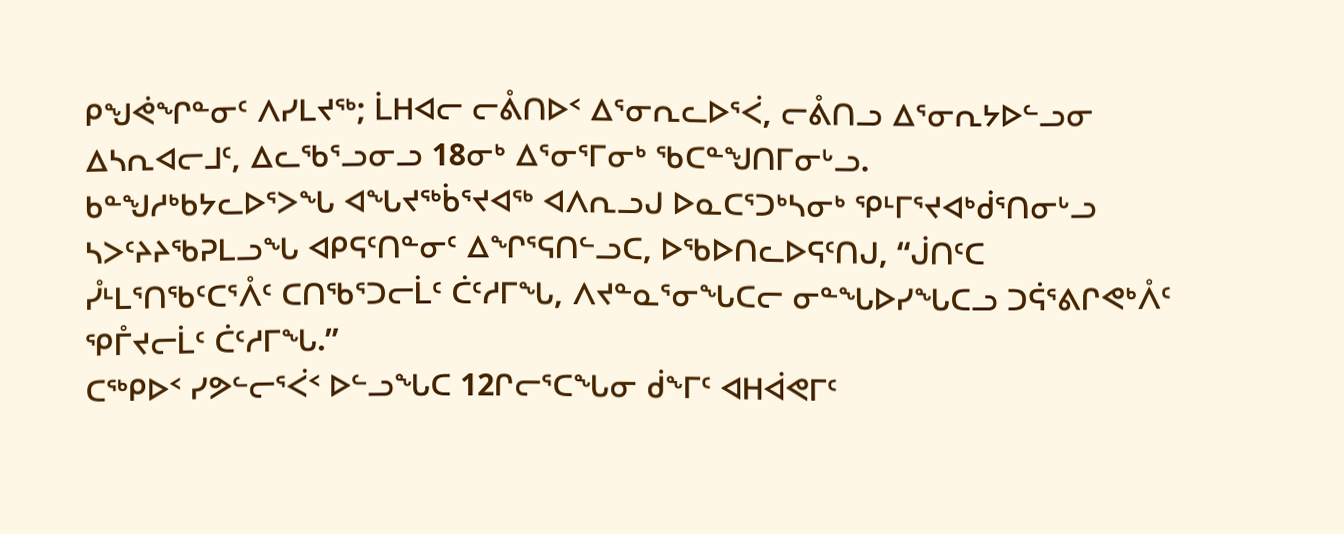ᑭᖑᕚᖏᓐᓂᑦ ᐱᓯᒪᔪᖅ; ᒫᕼᐊᓕ ᓕᕔᑎᐅᑉ ᐃᕐᓂᕆᓚᐅᕐᐹ, ᓕᕔᑎᓗ ᐃᕐᓂᕆᔭᐅᓪᓗᓂ ᐃᓴᕆᐊᓕᒧᑦ, ᐃᓚᖃᕐᓗᓂᓗ 18ᓂᒃ ᐃᕐᓂᕐᒥᓂᒃ ᖃᑕᓐᖑᑎᒥᓂᒡᓗ.
ᑲᓐᖑᓱᒃᑲᔭᓚᐅᕐᐳᖓ ᐊᖓᔪᖅᑳᕐᔪᐊᖅ ᐊᐱᕆᓗᒍ ᐅᓇᑕᕐᑐᒃᓴᓂᒃ ᕿᒻᒥᕐᔪᐊᒃᑰᕐᑎᓂᒡᓗ ᓴᐳᑦᔨᔨᖃᕈᒪᓗᖓ ᐊᑭᕋᑦᑎᓐᓂᑦ ᐃᖏᕐᕋᑎᓪᓗᑕ, ᐅᖃᐅᑎᓚᐅᕋᑦᑎᒍ, “ᒎᑎᑦᑕ ᓮᒻᒪᕐᑎᖃᑦᑕᕐᐰᑦ ᑕᑎᖃᕐᑐᓕᒫᑦ ᑖᑦᓱᒥᖓ, ᐱᔪᓐᓇᕐᓂᖓᑕᓕ ᓂᓐᖓᐅᓯᖓᑕᓗ ᑐᕌᕐᕕᒋᕙᒃᐰᑦ ᕿᒤᔪᓕᒫᑦ ᑖᑦᓱᒥᖓ.”
ᑕᖅᑭᐅᑉ ᓯᕗᓪᓕᕐᐹᑉ ᐅᓪᓗᖓᑕ 12ᒋᓕᕐᑕᖓᓂ ᑰᖕᒥᑦ ᐊᕼᐋᕙᒥᑦ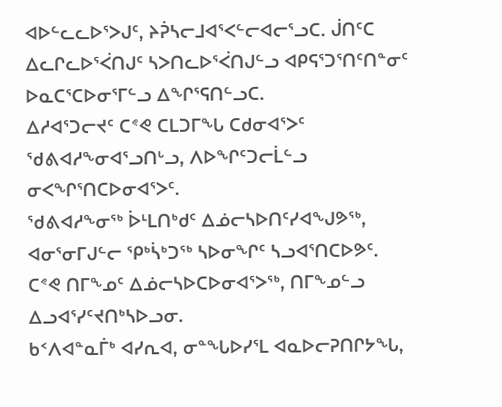ᐊᐅᓪᓚᓚᐅᕐᐳᒍᑦ, ᔨᕉᓴᓕᒧᐊᕐᐸᓪᓕᐊᓕᕐᓗᑕ. ᒎᑎᑦᑕ ᐃᓚᒋᓚᐅᕐᐹᑎᒍᑦ ᓴᐳᑎᓚᐅᕐᐹᑎᒍᓪᓗ ᐊᑭᕋᕐᑐᕐᑎᑦᑎᓐᓂᑦ ᐅᓇᑕᕐᑕᐅᓂᕐᒥᓪᓗ ᐃᖏᕐᕋᑎᓪᓗᑕ.
ᐃᓱᐊᕐᑐᓕᔪᑦ ᑕᕝᕙ ᑕᒪᑐᒥᖓ ᑕᑯᓂᐊᕐᐳᑦ ᖁᕕᐊᓱᖕᓂᐊᕐᓗᑎᒡᓗ, ᐱᐅᖏᑦᑐᓕᒫᓪᓗ ᓂᐸᖏᕐᑎᑕᐅᓂᐊᕐᐳᑦ.
ᖁᕕᐊᓱᖕᓂᖅ ᐆᒻᒪᑎᒃᑯᑦ ᐃᓅᓕᓴᐅᑎᑦᓯᐊᖑᕗᖅ, ᐊᓂᕐᓂᒥᒍᓪᓕ ᕿᒃᓵᒃᑐᖅ ᓴᐅᓂᖏᑦ ᓴᓗᐊᕐᑎᑕᐅᕗᑦ.
ᑕᕝᕙ ᑎᒥᖕᓄᑦ ᐃᓅᓕᓴᐅᑕᐅᓂᐊᕐᐳᖅ, ᑎᒥᖕᓄᓪᓗ ᐃᓗᐊᕐᓯᑦᔪᑎᒃᓴᐅᓗᓂ.
ᑲᑉᐱᐊᓐᓇᒦᒃ ᐊᓯᕆᐊ, ᓂᓐᖓᐅᓯᕐᒪ ᐊᓇᐅᓕᕈᑎᒋᔭᖓ,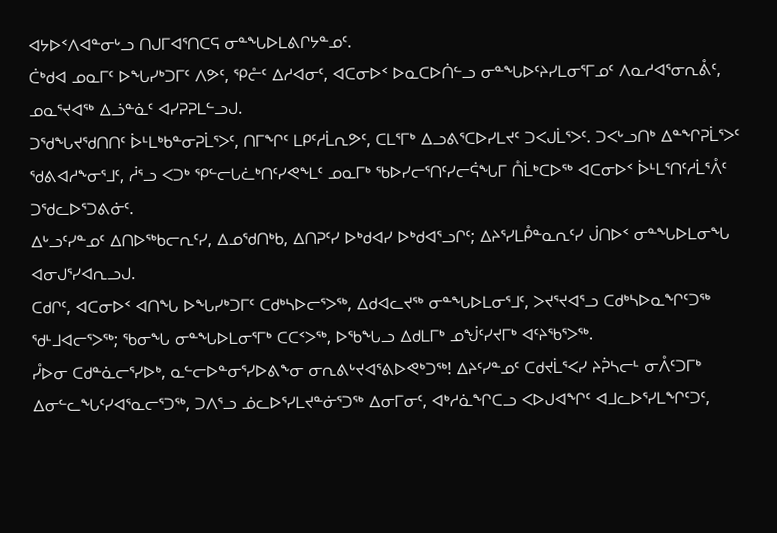ᐊᔭᐅᑉᐱᐊᓐᓂᒡᓗ ᑎᒍᒥᐊᕐᑎᑕᕋ ᓂᓐᖓᐅᒪᕕᒋᔭᓐᓄᑦ.
ᑖᒃᑯᐊ ᓄᓇᒥᑦ ᐅᖓᓯᒃᑐᒥᑦ ᐱᕗᑦ, ᕿᓔᑦ ᐃᓱᐊᓂᑦ, ᐊᑕᓂᐅᑉ ᐅᓇᑕᐅᑏᓪᓗ ᓂᓐᖓᐅᑦᔨᓯᒪᓂᕐᒥᓄᑦ ᐱᓇᓱᐊᕐᓂᕆᕔᑦ, ᓄᓇᕐᔪᐊᖅ ᐃᓘᓐᓈᑦ ᐊᓯᕈᕈᒪᓪᓗᒍ.
ᑐᖁᖓᔪᖁᑎᑎᑦ ᐆᒻᒪᒃᑲᓐᓂᕈᒫᕐᐳᑦ, ᑎᒥᖏᑦ ᒪᑭᑦᓱᒫᕆᕗᑦ, ᑕᒪᕐᒥᒃ ᐃᓗᕕᕐᑕᐅᓯᒪᔪᑦ ᑐᐸᒍᒫᕐᐳᑦ. ᑐᐸᒡᓗᑎᒃ ᐃᓐᖏᕈᒫᕐᐳᑦ ᖁᕕᐊᓱᖕᓂᕐᒧᑦ, ᓲᕐᓗ ᐸᑐᒃ ᕿᓪᓕᒐᓛᒃᑎᑦᓯᕙᖕᒪᑦ ᓄᓇᒥᒃ ᖃᐅᓯᓕᕐᑎᑦᓯᓕᕌᖓᒥ ᑍᒫᒃᑕᐅᖅ ᐊᑕᓂᐅᑉ ᐆᒻᒪᕐᑎᑦᓱᒫᕐᐰᑦ ᑐᖁᓚᐅᕐᑐᕕᓃᑦ.
ᐃᒡᓗᑦᓯᓐᓄᑦ ᐃᑎᐅᖅᑲᓕᕆᑦᓯ, ᐃᓄᖁᑎᒃᑲ, ᐃᑎᕈᑦᓯ ᐅᒃᑯᐊᓯ ᐅᒃᑯᐊᕐᓗᒋᑦ; ᐃᔨᕐᓯᒪᑬᓐᓇᕆᑦᓯ ᒎᑎᐅᑉ ᓂᓐᖓᐅᒪᓂᖓ ᐊᓂᒍᕐᓯᐊᕆᓗᒍ.
ᑕᑯᒋᑦ, ᐊᑕᓂᐅᑉ ᐊᑎᖓ ᐅᖓᓯᒃᑐᒥᑦ ᑕᑯᒃᓴᐅᓕᕐᐳᖅ, ᐃᑯᐊᓚᔪᖅ ᓂᓐᖓᐅᒪᓂᕐᒧᑦ, ᐳᔪᕐᔪᐊᕐᓗ ᑕᑯᒃᓴᐅᓇᖏᑦᑐᖅ ᖁᒻᒧᐊᓕᕐᐳᖅ; ᖃᓂᖓ ᓂᓐᖓᐅᒪᓂᕐᒥᒃ ᑕᑕᑉᐳᖅ, ᐅᖃᖓᓗ ᐃᑯᒪᒥᒃ ᓄᖒᑦᓯᔪᒥᒃ ᐊᑦᔨᖃᕐᐳᖅ.
ᓮᐅᓂ ᑕᑯᓐᓈᓕᕐᓯᐅᒃ, ᓇᓪᓕᐅᓐᓂᕐᓯᐅᕕᖕᓂ ᓂᕆᕕᒡᔪᐊᕐᕕᐅᕙᒃᑐᖅ! ᐃᔨᑦᓯᓐᓄᑦ ᑕᑯᔪᒫᕐᐸᓯ ᔨᕉᓴᓕᒻ ᓂᐰᑦᑐᒥᒃ ᐃᓂᓪᓚᖓᑦᓯᐊᕐᓇᓕᕐᑐᖅ, ᑐᐱᕐᓗ ᓅᓚᐅᕐᓯᒪᔪᓐᓃᕐᑐᖅ ᐃᓂᒥᓂᑦ, ᐊᒃᓱᓈᖏᑕᓗ ᐸᐅᒍᐊᖏᑦ ᐊᒧᓚᐅᕐᓯᒪᖏᑦᑐᑦ,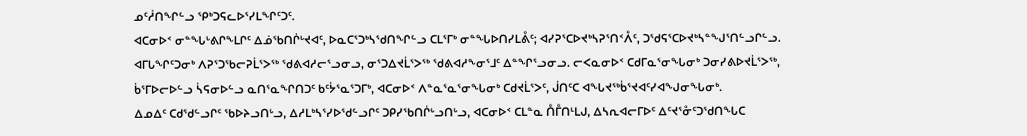ᓄᑦᓲᑎᖏᓪᓗ ᕿᒃᑐᕋᓚᐅᕐᓯᒪᖏᑦᑐᑦ.
ᐊᑕᓂᐅᑉ ᓂᓐᖓᒡᕕᒋᖕᒪᒋᑦ ᐃᓅᖃᑎᒌᒡᔪᐊᑦ, ᐅᓇᑕᕐᑐᒃᓴᖁᑎᖏᓪᓗ ᑕᒪᕐᒥᒃ ᓂᓐᖓᐅᑎᓯᒪᕔᑦ; ᐊᓯᕈᕐᑕᐅᔪᒃᓴᕈᕐᑎᑉᐰᑦ, ᑐᖁᕋᕐᑕᐅᔪᒃᓴᓐᖑᕐᑎᓪᓗᒋᓪᓗ.
ᐊᒥᒐᖏᑦᑐᓂᒃ ᐱᕈᕐᑐᖃᓕᕈᒫᕐᐳᖅ ᖁᕕᐊᓱᓕᕐᓗᓂᓗ, ᓂᕐᑐᐃᔪᒫᕐᐳᖅ ᖁᕕᐊᓱᖕᓂᕐᒧᑦ ᐃᓐᖏᕐᓗᓂᓗ. ᓕᐸᓇᓂᐅᑉ ᑕᑯᒥᓇᕐᓂᖓᓂᒃ ᑐᓂᓯᕕᐅᔪᒫᕐᐳᖅ, ᑳᕐᒥᐅᓕᐅᓪᓗ ᓵᕋᓂᐅᓪᓗ ᓇᑎᕐᓇᖏᑎᑐᑦ ᑲᑦᔮᕐᓇᕐᑐᒥᒃ, ᐊᑕᓂᐅᑉ ᐱᓐᓇᕐᓇᕐᓂᖓᓂᒃ ᑕᑯᔪᒫᕐᐳᑦ, ᒎᑎᑦᑕ ᐊᖓᔪᖅᑳᕐᔪᐊᑦᓯᐊᖑᓂᖓᓂᒃ.
ᐃᓄᐃᑦ ᑕᑯᖁᓪᓗᒋᑦ ᖃᐅᔨᓗᑎᒡᓗ, ᐃᓱᒪᒃᓴᕐᓯᐅᖁᓪᓗᒋᑦ ᑐᑭᓯᖃᑎᒌᒡᓗᑎᒡᓗ, ᐊᑕᓂᐅᑉ ᑕᒪᓐᓇ ᑍᒤᑎᒻᒪᒍ, ᐃᓴᕆᐊᓕᒥᐅᑦ ᐃᑦᔪᕐᓁᑦᑐᖁᑎᖓᑕ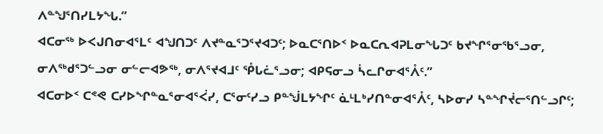ᐱᓐᖑᕐᑎᓯᒪᔭᖓ.”
ᐊᑕᓂᖅ ᐅᐸᒍᑎᓂᐊᕐᒪᑦ ᐊᖑᑎᑐᑦ ᐱᔪᓐᓇᕐᑐᕐᔪᐊᑐᑦ; ᐅᓇᑕᕐᑎᐅᑉ ᐅᓇᑕᕆᐊᕈᒪᓂᖓᑐᑦ ᑲᔪᖏᕐᓂᖃᕐᓗᓂ, ᓂᐱᖅᑯᕐᑐᓪᓗᓂ ᓂᓪᓕᐊᕗᖅ, ᓂᐱᕐᔪᐊᒧᑦ ᕾᒐᓛᕐᓗᓂ; ᐊᑭᕋᓂᓗ ᓵᓚᒋᓂᐊᕐᐰᑦ.”
ᐊᑕᓂᐅᑉ ᑕᕝᕙ ᑕᓯᐅᖏᓐᓇᕐᓂᐊᕐᐹᓯ, ᑕᕐᓂᑦᓯᓗ ᑭᓐᖒᒪᔭᖏᑦ ᓈᒻᒪᒃᓯᑎᓐᓂᐊᕐᐰᑦ, ᓴᐅᓂᓯ ᓴᓐᖏᔫᓕᕐᑎᓪᓗᒋᑦ;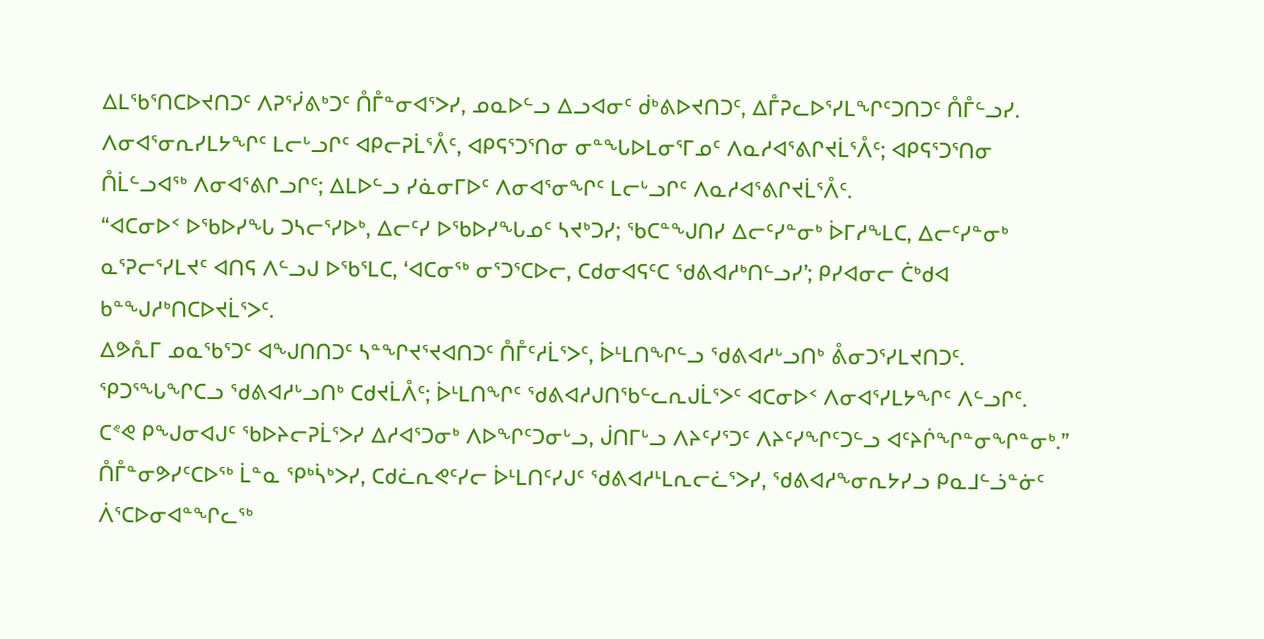ᐃᒪᖃᕐᑎᑕᐅᔪᑎᑐᑦ ᐱᕈᕐᓰᕕᒃᑐᑦ ᑍᒤᓐᓂᐊᕐᐳᓯ, ᓄᓇᐅᓪᓗ ᐃᓗᐊᓂᑦ ᑰᒃᕕᐅᔪᑎᑐᑦ, ᐃᒤᕈᓚᐅᕐᓯᒪᖏᑦᑐᑎᑐᑦ ᑍᒤᓪᓗᓯ.
ᐱᓂᐊᕐᓂᕆᓯᒪᔭᖏᑦ ᒪᓕᒡᓗᒋᑦ ᐊᑭᓕᕈᒫᕐᐰᑦ, ᐊᑭᕋᕐᑐᕐᑎᓂ ᓂᓐᖓᐅᒪᓂᕐᒥᓄᑦ ᐱᓇᓱᐊᕐᕕᒋᔪᒫᕐᐰᑦ; ᐊᑭᕋᕐᑐᕐᑎᓂ ᑍᒫᓪᓗᐊᖅ ᐱᓂᐊᕐᕕᒋᓗᒋᑦ; ᐃᒪᐅᓪᓗ ᓯᓈᓂᒥᐅᑦ ᐱᓂᐊᕐᓂᖏᑦ ᒪᓕᒡᓗᒋᑦ ᐱᓇᓱᐊᕐᕕᒋᔪᒫᕐᐰᑦ.
“ᐊᑕᓂᐅᑉ ᐅᖃᐅᓯᖓ ᑐᓴᓕᕐᓯᐅᒃ, ᐃᓕᑦᓯ ᐅᖃᐅᓯᖓᓄᑦ ᓴᔪᒃᑐᓯ; ᖃᑕᓐᖑᑎᓯ ᐃᓕᑦᓯᓐᓂᒃ ᐆᒥᓱᖕᒪᑕ, ᐃᓕᑦᓯᓐᓂᒃ ᓇᕐᕈᓕᕐᓯᒪᔪᑦ ᐊᑎᕋ ᐱᓪᓗᒍ ᐅᖃᕐᒪᑕ, ‘ᐊᑕᓂᖅ ᓂᕐᑐᕐᑕᐅᓕ, ᑕᑯᓂᐊᕋᑦᑕ ᖁᕕᐊᓱᒃᑎᓪᓗᓯ’; ᑭᓯᐊᓂᓕ ᑖᒃᑯᐊ ᑲᓐᖑᓱᒃᑎᑕᐅᔪᒫᕐᐳᑦ.
ᐃᕗᕅᒥ ᓄᓇᖃᕐᑐᑦ ᐊᖑᑎᑎᑐᑦ ᓴᓐᖏᔪᕐᔪᐊᑎᑐᑦ ᑍᒤᑦᓱᒫᕐᐳᑦ, ᐆᒻᒪᑎᖏᓪᓗ ᖁᕕᐊᓱᒡᓗᑎᒃ ᕔᓂᑐᕐᓯᒪᔪᑎᑐᑦ. ᕿᑐᕐᖓᖏᑕᓗ ᖁᕕᐊᓱᒡᓗᑎᒃ ᑕᑯᔪᒫᐰᑦ; ᐆᒻᒪᑎᖏᑦ ᖁᕕᐊᓱᒍᑎᖃᓪᓚᕆᒍᒫᕐᐳᑦ ᐊᑕᓂᐅᑉ ᐱᓂᐊᕐᓯᒪᔭᖏᑦ ᐱᓪᓗᒋᑦ.
ᑕᕝᕙ ᑭᖑᓂᐊᒍᑦ ᖃᐅᔨᓕᕈᒫᕐᐳᓯ ᐃᓱᐊᕐᑐᓂᒃ ᐱᐅᖏᑦᑐᓂᒡᓗ, ᒎᑎᒥᒡᓗ ᐱᔨᑦᓯᕐᑐᑦ ᐱᔨᑦᓯᖏᑦᑐᓪᓗ ᐊᑦᔨᒌᖏᓐᓂᖏᓐᓂᒃ.”
ᑍᒤᓐᓂᕗᓯᑦᑕᐅᖅ ᒫᓐᓇ ᕿᒃᓵᒃᐳᓯ, ᑕᑯᓛᕆᕙᑦᓯᓕ ᐆᒻᒪᑎᑦᓯᒍᑦ ᖁᕕᐊᓱᒻᒪᕆᓕᓛᕐᐳᓯ, ᖁᕕᐊᓱᖕᓂᕆᔭᓯᓗ ᑭᓇᒧᓪᓘᓐᓃᑦ ᐲᕐᑕᐅᓂᐊᓐᖏᓚᖅ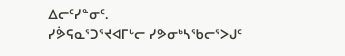ᐃᓕᑦᓯᓐᓂᑦ.
ᓯᕘᕋᓇᕐᑐᕐᔪᐊᒥᒡᓕ ᓯᕗᓂᒃᓴᖃᓕᕐᐳᒍᑦ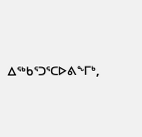ᐃᖅᑲᕐᑐᕐᑕᐅᕕᖕᒥᒃ,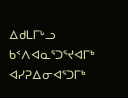ᐃᑯᒪᒥᒡᓗ ᑲᑉᐱᐊᓇᕐᑐᕐᔪᐊᒥᒃ ᐊᓯᕈᐃᓂᐊᕐᑐᒥᒃ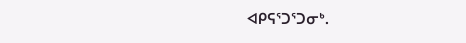ᐊᑭᕋᕐᑐᕐᑐᓂᒃ.